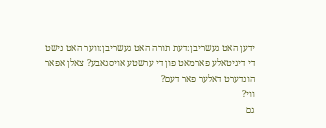ידען האט געשריבן:דעת תורה האט געשריבן:ווער האט נישט די דיגיטאלע פארמאט פון די ערשטע אויסגאבע? צאלן אפאר הונדערט דאלער פאר דעם?
ווי?
גם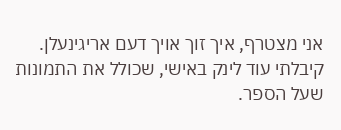אני מצטרף, איך זוך אויך דעם אריגינעלן.
קיבלתי עוד לינק באישי, שכולל את התמונות שעל הספר.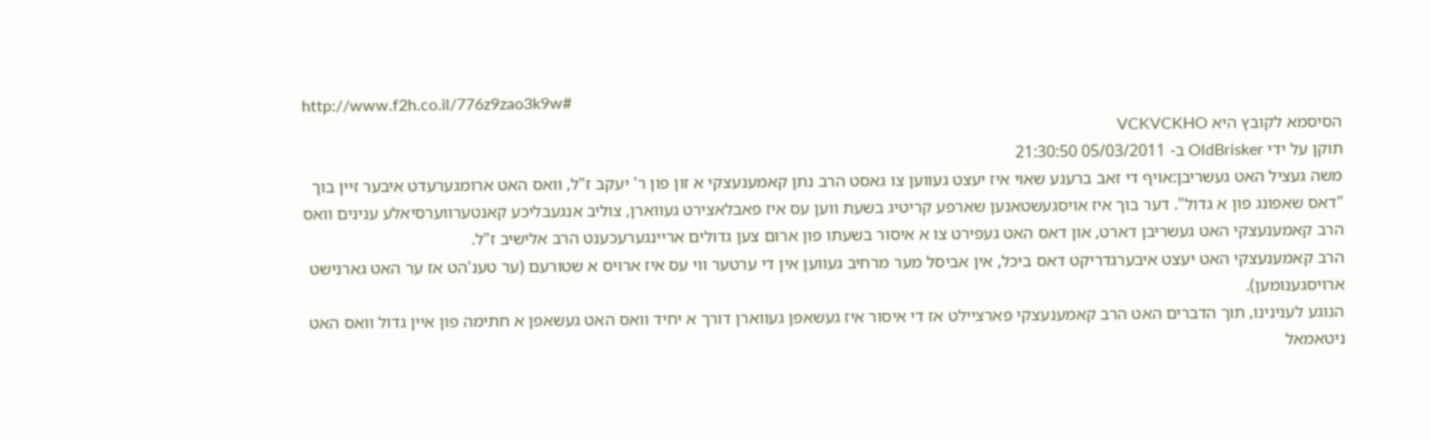http://www.f2h.co.il/776z9zao3k9w#
הסיסמא לקובץ היא VCKVCKHO
תוקן על ידי OldBrisker ב- 05/03/2011 21:30:50
משה געציל האט געשריבן:אויף די זאב ברענע שאוי איז יעצט געווען צו גאסט הרב נתן קאמענעצקי א זון פון ר' יעקב ז"ל, וואס האט ארומגערעדט איבער זיין בוך "דאס שאפונג פון א גדול". דער בוך איז אויסגעשטאנען שארפע קריטיג בשעת ווען עס איז פאבלאצירט געווארן, צוליב אנגעבליכע קאנטערווערסיאלע ענינים וואס הרב קאמענעצקי האט געשריבן דארט, און דאס האט געפירט צו א איסור בשעתו פון ארום צען גדולים אריינגערעכענט הרב אלישיב ז"ל.
הרב קאמענעצקי האט יעצט איבערגדריקט דאס ביכל, אין אביסל מער מרחיב געווען אין די ערטער ווי עס איז ארויס א שטורעם (ער טענ'הט אז ער האט גארנישט ארויסגענומען).
הנוגע לענינינו, תוך הדברים האט הרב קאמענעצקי פארציילט אז די איסור איז געשאפן געווארן דורך א יחיד וואס האט געשאפן א חתימה פון איין גדול וואס האט ניטאמאל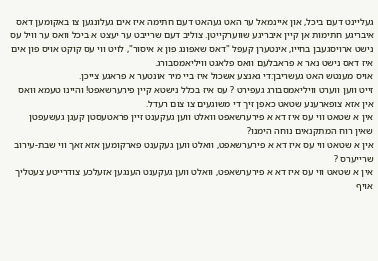געליינט דעם ביכל, און איינמאל ער האט געהאט דעם חתימה איז אים געלונגען צו באקומען דאס איבריגע חתימות אן קיין איבריגע שווערקייטן. צוליב דעם שרייבט ער יעצט א ביכל וואס ער וויל עס נישט ארויסגעבן בחייו, אינטערן קעפל "דאס שאפונג פון א איסור", לויט ווי עס קוקט אויס פון אים איז דאס נישט נאר א פראבלעם וואס פלאגט וויליאמסבורג.
אויס מענטש האט געשריבן:די גאנצע אשכול איז ביי מיר אונטער א פראגע צייכן.
זייט ווען ווערט וויליאמסבורג געפירט ? עס איז בכלל נישטא קיין פירערשאפט! והיינו טעמא וואס אין אזא צופארענע שטאט כאפן זיך די משוגעים צו צום רעדל.
אין א שטאט ווי עס איז דא א פירערשאפט וואלט ווען געקענט זיין פראטעסטן קעגן געשעפטן שאין רוח המתקנאים נוחה הימנו?
אין א שטאט ווי עס איז דא א פירערשאפט, וואלט ווען געקענט פארקומען אזא זאך ווי שבת-עירוב שרייערס ?
אין א שטאט ווי עס איז דא א פירערשאפט, וואלט ווען געקענט הענגען אזעלכע צודרייטע צעטליך אויף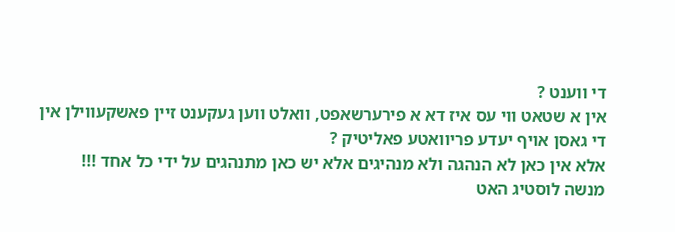די ווענט ?
אין א שטאט ווי עס איז דא א פירערשאפט, וואלט ווען געקענט זיין פאשקעווילן אין די גאסן אויף יעדע פריוואטע פאליטיק ?
אלא אין כאן לא הנהגה ולא מנהיגים אלא יש כאן מתנהגים על ידי כל אחד !!!
מנשה לוסטיג האט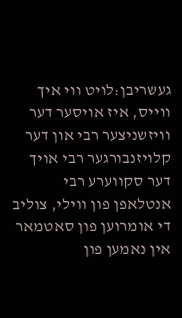געשריבן:לויט ווי איך ווייס, איז אויסער דער וויזשניצער רבי און דער קלויזנבורגער רבי אויך דער סקווערע רבי אנטלאפן פון ווילי, צוליב די אומרוען פון סאטמאר אין נאמען פון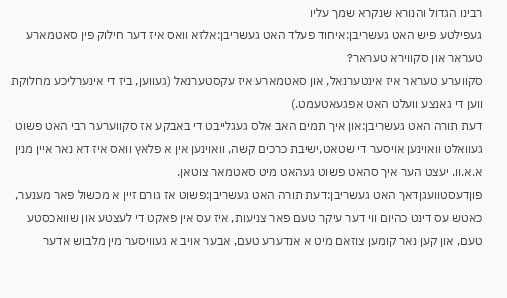רבינו הגדול והנורא שנקרא שמך עליו
געפילטע פיש האט געשריבן:איחוד פעלד האט געשריבן:אלזא וואס איז דער חילוק פין סאטמארע טעראר און סקווירא טעראר?
סקווערע טעראר איז אינטערנאל, און סאטמארע איז עקסטערנאל (געווען, ביז די אינערליכע מחלוקת ווען די גאנצע וועלט האט אפגעאטעמט.)
דעת תורה האט געשריבן:און איך תמים האב אלס געגלייבט די באבקע אז סקווערער רבי האט פשוט געוואלט וואוינען אויסער די שטאט,ישיבת כרכים קשה, וואוינען אין א פלאץ וואס איז דא נאר איין מנין א.א.וו. יעצט הער איך סהאט פשוט געהאט מיט סאטמאר צוטאן.
פוןדעסטוועגןדאך האט געשריבן:דעת תורה האט געשריבן:פשוט אז גורם זיין א מכשול פאר מענער, כאטש עס דינט כהיום ווי דער עיקר טעם פאר צניעות, איז עס אין פאקט די לעצטע און שוואכסטע טעם, און קען נאר קומען צוזאם מיט א אנדערע טעם, אבער אויב א געוויסער מין מלבוש אדער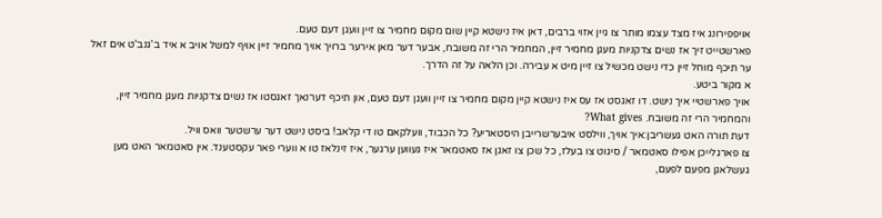אויפפירונג איז מצד עצמו מותר צו גיין אזוי ברבים, דאן איז נישטא קיין שום מקום מחמיר צו זיין וועגן דעם טעם.
פארשטייט זיך אז נשים צדקניות מעגן מחמיר זיין, המחמיר הרי זה משובח, אבער דער מאן אירער ברויך אויך מחמיר זיין אויף למשל אויב א איד ב'גנב'ט אים זאל ער תיכף מוחל זיין כדי נישט מכשיל צו זיין מיט א עבירה. וכן הלאה על זה הדרך.
א מקור ביטע.
אויך פארשטיי איך נישט. דו זאגסט אז עס איז נישטא קיין מקום מחמיר צו זיין וועגן דעם טעם, און תיכף דערנאך זאגסטו אז נשים צדקניות מעגן מחמיר זיין, והמחמיר הרי זה משובח. What gives?
דעת תורה האט געשריבן:איך אויך, ווילסט איבערשרייבן היסטאריע? כל הכבוד, וועלקאם טו די קלאב! ביסט נישט דער ערשטער וואס וויל.
צו פארגלייכן אפילו סאטמאר / סיגוט צו בעלז, כל שכן צו זאגן אז סאטמאר איז געווען ערגער, איז זינלאז טו א ווערי פאר עקסטענד. אין סאטמאר האט מען געשלאגן מפעם לפעם,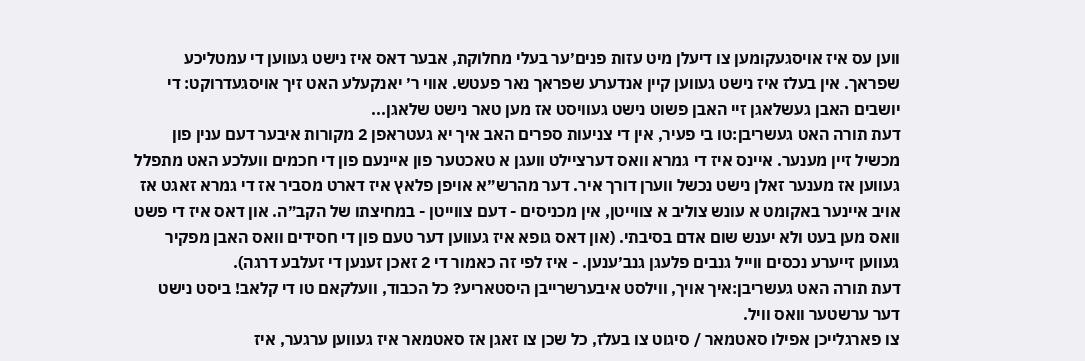ווען עס איז אויסגעקומען צו דיעלן מיט עזות פנים׳ער בעלי מחלוקת, אבער דאס איז נישט געווען די עמטליכע שפראך. אין בעלז איז נישט געווען קיין אנדערע שפראך נאר פעטש. אווי ר׳ יאנקעלע האט זיך אויסגעדרוקט: די יושבים האבן געשלאגן זיי האבן פשוט נישט געוויסט אז מען טאר נישט שלאגן...
דעת תורה האט געשריבן:טו בי פעיר, אין די צניעות ספרים האב איך יא געטראפן 2 מקורות איבער דעם ענין פון מכשיל זיין מענער. איינס איז די גמרא וואס דערציילט וועגן א טאכטער פון איינעם פון די חכמים וועלכע האט מתפלל געווען אז מענער זאלן נישט נכשל ווערן דורך איר. דער מהרש״א אויפן פלאץ איז דארט מסביר אז די גמרא זאגט אז אויב איינער באקומט א עונש צוליב א צווייטן, אין מכניסים - דעם צווייטן - במחיצתו של הקב״ה. און דאס איז די פשט וואס מען בעט ולא יענש שום אדם בסיבתי. (און דאס גופא איז געווען דער טעם פון די חסידים וואס האבן מפקיר געווען זייערע נכסים ווייל גנבים פלעגן גנב׳ענען. - איז לפי זה כאמור די 2 זאכן זענען די זעלבע דרגה).
דעת תורה האט געשריבן:איך אויך, ווילסט איבערשרייבן היסטאריע? כל הכבוד, וועלקאם טו די קלאב! ביסט נישט דער ערשטער וואס וויל.
צו פארגלייכן אפילו סאטמאר / סיגוט צו בעלז, כל שכן צו זאגן אז סאטמאר איז געווען ערגער, איז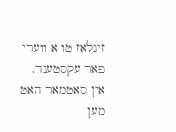זינלאז טו א ווערי פאר עקסטענד. אין סאטמאר האט מען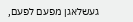געשלאגן מפעם לפעם,